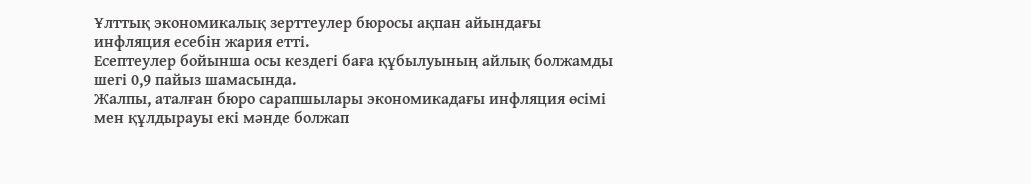Ұлттық экономикалық зерттеулер бюросы ақпан айындағы инфляция есебін жария етті.
Есептеулер бойынша осы кездегі баға құбылуының айлық болжамды шегі 0,9 пайыз шамасында.
Жалпы, аталған бюро сарапшылары экономикадағы инфляция өсімі мен құлдырауы екі мәнде болжап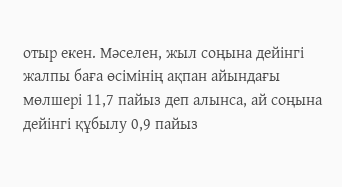отыр екен. Мәселен, жыл соңына дейінгі жалпы баға өсімінің ақпан айындағы мөлшері 11,7 пайыз деп алынса, ай соңына дейінгі құбылу 0,9 пайыз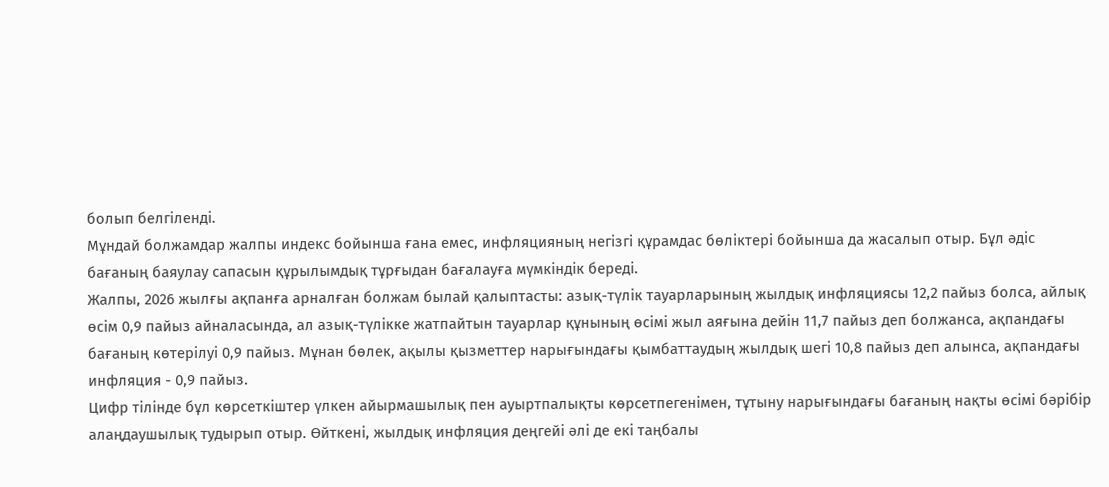болып белгіленді.
Мұндай болжамдар жалпы индекс бойынша ғана емес, инфляцияның негізгі құрамдас бөліктері бойынша да жасалып отыр. Бұл әдіс бағаның баяулау сапасын құрылымдық тұрғыдан бағалауға мүмкіндік береді.
Жалпы, 2026 жылғы ақпанға арналған болжам былай қалыптасты: азық-түлік тауарларының жылдық инфляциясы 12,2 пайыз болса, айлық өсім 0,9 пайыз айналасында, ал азық-түлікке жатпайтын тауарлар құнының өсімі жыл аяғына дейін 11,7 пайыз деп болжанса, ақпандағы бағаның көтерілуі 0,9 пайыз. Мұнан бөлек, ақылы қызметтер нарығындағы қымбаттаудың жылдық шегі 10,8 пайыз деп алынса, ақпандағы инфляция - 0,9 пайыз.
Цифр тілінде бұл көрсеткіштер үлкен айырмашылық пен ауыртпалықты көрсетпегенімен, тұтыну нарығындағы бағаның нақты өсімі бәрібір алаңдаушылық тудырып отыр. Өйткені, жылдық инфляция деңгейі әлі де екі таңбалы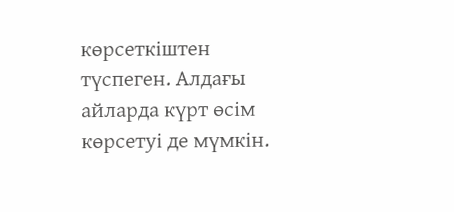көрсеткіштен түспеген. Алдағы айларда күрт өсім көрсетуі де мүмкін.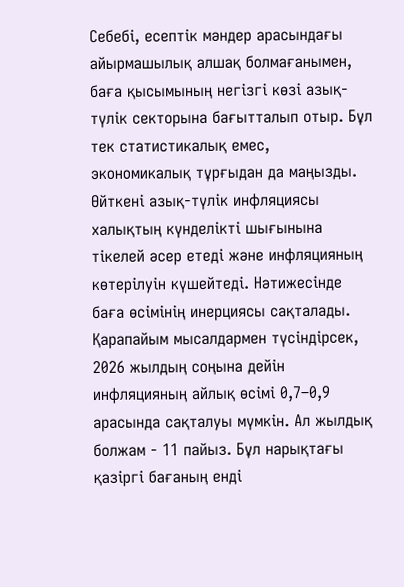Себебі, есептік мәндер арасындағы айырмашылық алшақ болмағанымен, баға қысымының негізгі көзі азық-түлік секторына бағытталып отыр. Бұл тек статистикалық емес, экономикалық тұрғыдан да маңызды.
Өйткені азық-түлік инфляциясы халықтың күнделікті шығынына тікелей әсер етеді және инфляцияның көтерілуін күшейтеді. Нәтижесінде баға өсімінің инерциясы сақталады.
Қарапайым мысалдармен түсіндірсек, 2026 жылдың соңына дейін инфляцияның айлық өсімі 0,7–0,9 арасында сақталуы мүмкін. Ал жылдық болжам - 11 пайыз. Бұл нарықтағы қазіргі бағаның енді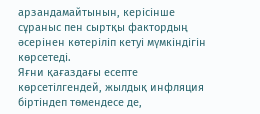арзандамайтынын, керісінше сұраныс пен сыртқы фактордың әсерінен көтеріліп кетуі мүмкіндігін көрсетеді.
Яғни қағаздағы есепте көрсетілгендей, жылдық инфляция біртіндеп төмендесе де,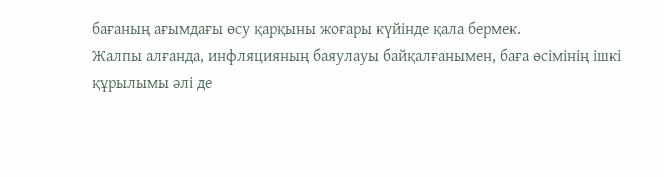бағаның ағымдағы өсу қарқыны жоғары күйінде қала бермек.
Жалпы алғанда, инфляцияның баяулауы байқалғанымен, баға өсімінің ішкі құрылымы әлі де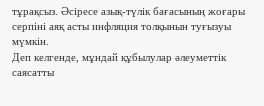тұрақсыз. Әсіресе азық-түлік бағасының жоғары серпіні аяқ асты инфляция толқынын туғызуы мүмкін.
Деп келгенде, мұндай құбылулар әлеуметтік саясатты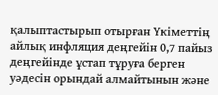қалыптастырып отырған Үкіметтің айлық инфляция деңгейін 0,7 пайыз деңгейінде ұстап тұруға берген уәдесін орындай алмайтынын және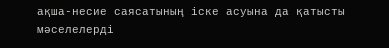ақша-несие саясатының іске асуына да қатысты мәселелерді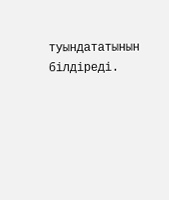туындататынын білдіреді.